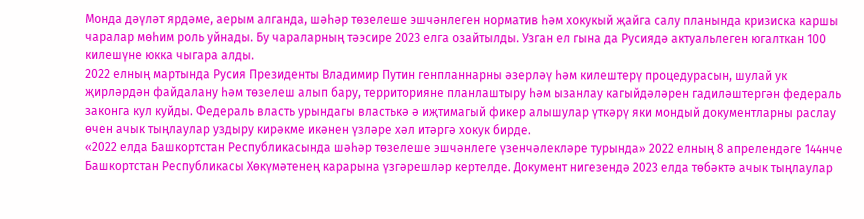Монда дәүләт ярдәме, аерым алганда, шәһәр төзелеше эшчәнлеген норматив һәм хокукый җайга салу планында кризиска каршы чаралар мөһим роль уйнады. Бу чараларның тәэсире 2023 елга озайтылды. Узган ел гына да Русиядә актуальлеген югалткан 100 килешүне юкка чыгара алды.
2022 елның мартында Русия Президенты Владимир Путин генпланнарны әзерләү һәм килештерү процедурасын, шулай ук җирләрдән файдалану һәм төзелеш алып бару, территорияне планлаштыру һәм ызанлау кагыйдәләрен гадиләштергән федераль законга кул куйды. Федераль власть урындагы властькә ә иҗтимагый фикер алышулар үткәрү яки мондый документларны раслау өчен ачык тыңлаулар уздыру кирәкме икәнен үзләре хәл итәргә хокук бирде.
«2022 елда Башкортстан Республикасында шәһәр төзелеше эшчәнлеге үзенчәлекләре турында» 2022 елның 8 апрелендәге 144нче Башкортстан Республикасы Хөкүмәтенең карарына үзгәрешләр кертелде. Документ нигезендә 2023 елда төбәктә ачык тыңлаулар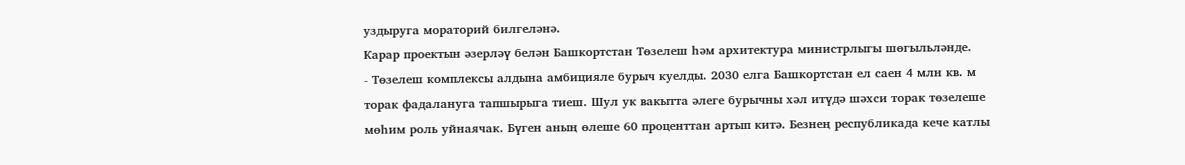уздыруга мораторий билгеләнә.
Карар проектын әзерләү белән Башкортстан Төзелеш һәм архитектура министрлыгы шөгыльләнде.
- Төзелеш комплексы алдына амбицияле бурыч куелды. 2030 елга Башкортстан ел саен 4 млн кв. м торак фадалануга тапшырыга тиеш. Шул ук вакытта әлеге бурычны хәл итүдә шәхси торак төзелеше мөһим роль уйнаячак. Бүген аның өлеше 60 проценттан артып китә. Безнең республикада кече катлы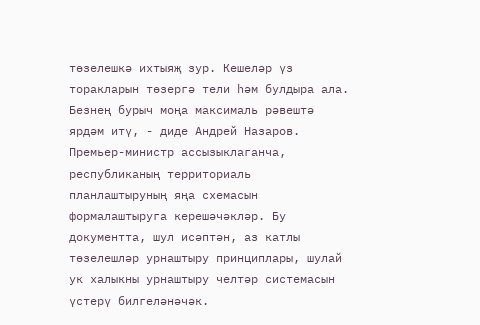төзелешкә ихтыяҗ зур. Кешеләр үз торакларын төзергә тели һәм булдыра ала. Безнең бурыч моңа максималь рәвештә ярдәм итү, - диде Андрей Назаров.
Премьер-министр ассызыклаганча, республиканың территориаль планлаштыруның яңа схемасын формалаштыруга керешәчәкләр. Бу документта, шул исәптән, аз катлы төзелешләр урнаштыру принциплары, шулай ук халыкны урнаштыру челтәр системасын үстерү билгеләнәчәк.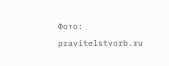Фото: pravitelstvorb.ru